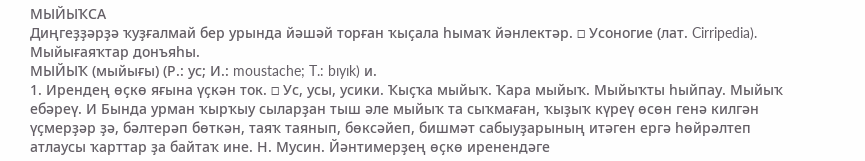МЫЙЫҠСА
Диңгеҙҙәрҙә ҡуҙғалмай бер урында йәшәй торған ҡыҫала һымаҡ йәнлектәр. □ Усоногие (лат. Cirripedia). Мыйығаяҡтар донъяһы.
МЫЙЫҠ (мыйығы) (Р.: ус; И.: moustache; T.: bıyık) и.
1. Ирендең өҫкө яғына үҫкән ток. □ Ус, усы, усики. Ҡыҫҡа мыйыҡ. Ҡара мыйыҡ. Мыйыҡты һыйпау. Мыйыҡ ебәреү. И Бында урман ҡырҡыу сыларҙан тыш әле мыйыҡ та сыҡмаған, ҡыҙыҡ күреү өсөн генә килгән үҫмерҙәр ҙә, бәлтерәп бөткән, таяҡ таянып, бөксәйеп, бишмәт сабыуҙарының итәген ергә һөйрәлтеп атлаусы ҡарттар ҙа байтаҡ ине. Н. Мусин. Йәнтимерҙең өҫкө иренендәге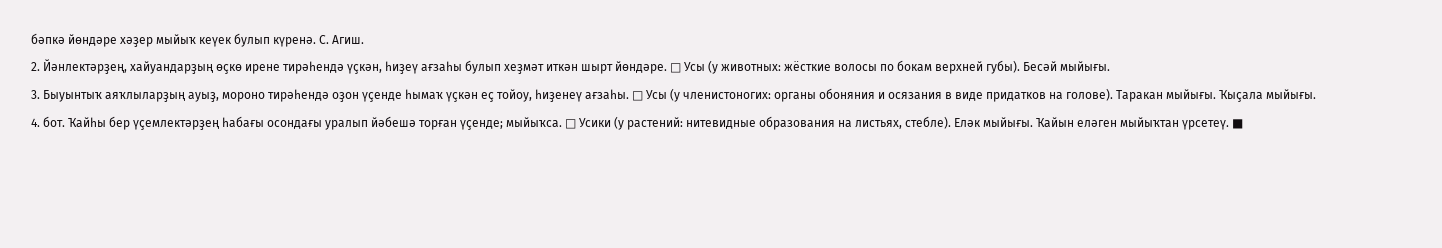бәпкә йөндәре хәҙер мыйыҡ кеүек булып күренә. С. Агиш.
2. Йәнлектәрҙең, хайуандарҙың өҫкө ирене тирәһендә үҫкән, һиҙеү ағзаһы булып хеҙмәт иткән шырт йөндәре. □ Усы (у животных: жёсткие волосы по бокам верхней губы). Бесәй мыйығы.
3. Быуынтыҡ аяҡлыларҙың ауыҙ, мороно тирәһендә оҙон үҫенде һымаҡ үҫкән еҫ тойоу, һиҙенеү ағзаһы. □ Усы (у членистоногих: органы обоняния и осязания в виде придатков на голове). Таракан мыйығы. Ҡыҫала мыйығы.
4. бот. Ҡайһы бер үҫемлектәрҙең һабағы осондағы уралып йәбешә торған үҫенде; мыйыҡса. □ Усики (у растений: нитевидные образования на листьях, стебле). Еләк мыйығы. Ҡайын еләген мыйыҡтан үрсетеү. ■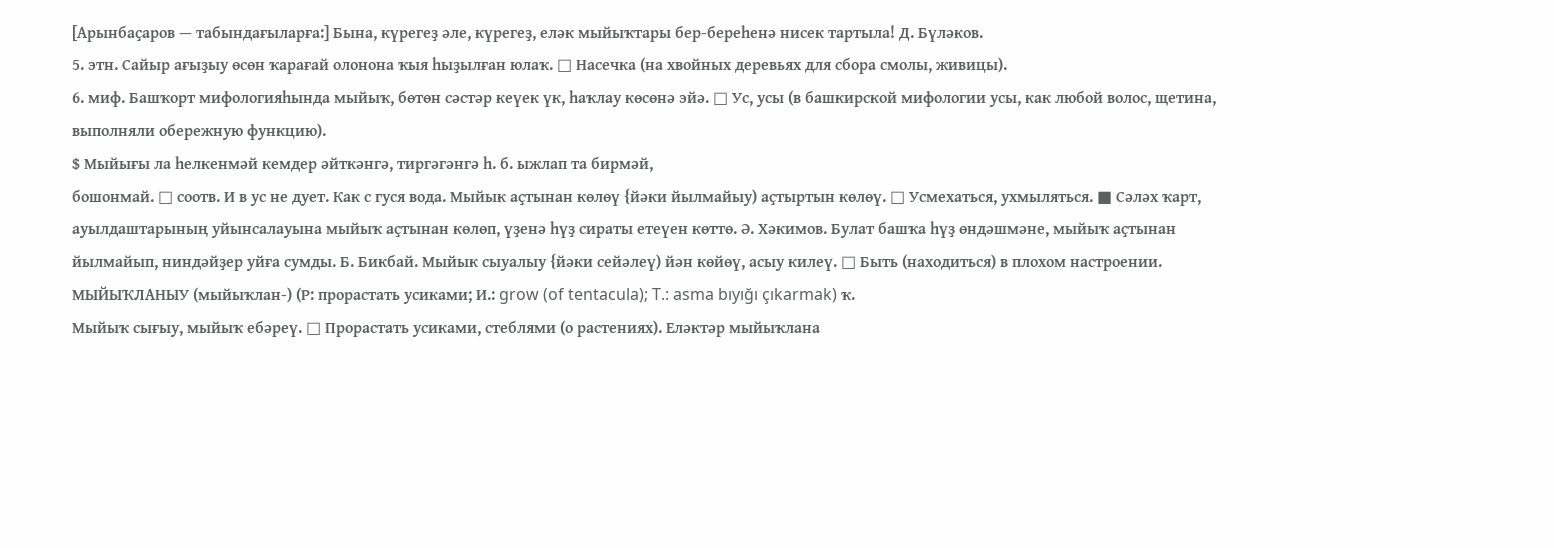[Арынбаҫаров — табындағыларға:] Бына, күрегеҙ әле, күрегеҙ, еләк мыйыҡтары бер-береһенә нисек тартыла! Д. Бүләков.
5. этн. Сайыр ағыҙыу өсөн ҡарағай олонона ҡыя һыҙылған юлаҡ. □ Насечка (на хвойных деревьях для сбора смолы, живицы).
6. миф. Башҡорт мифологияһында мыйыҡ, бөтөн сәстәр кеүек үк, һаҡлау көсөнә эйә. □ Ус, усы (в башкирской мифологии усы, как любой волос, щетина, выполняли обережную функцию).
$ Мыйығы ла һелкенмәй кемдер әйткәнгә, тиргәгәнгә һ. б. ыжлап та бирмәй,
бошонмай. □ соотв. И в ус не дует. Как с гуся вода. Мыйык аҫтынан көлөү {йәки йылмайыу) аҫтыртын көлөү. □ Усмехаться, ухмыляться. ■ Сәләх ҡарт, ауылдаштарының уйынсалауына мыйыҡ аҫтынан көлөп, үҙенә һүҙ сираты етеүен көттө. Ә. Хәкимов. Булат башҡа һүҙ өндәшмәне, мыйыҡ аҫтынан йылмайып, ниндәйҙер уйға сумды. Б. Бикбай. Мыйык сыуалыу {йәки сейәлеү) йән көйөү, асыу килеү. □ Быть (находиться) в плохом настроении.
МЫЙЫҠЛАНЫУ (мыйыҡлан-) (Р: прорастать усиками; И.: grow (of tentacula); T.: asma bıyığı çıkarmak) ҡ.
Мыйыҡ сығыу, мыйыҡ ебәреү. □ Прорастать усиками, стеблями (о растениях). Еләктәр мыйыҡлана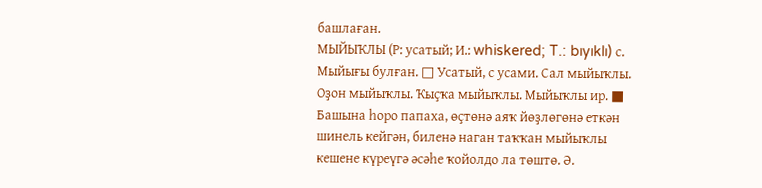башлаған.
МЫЙЫҠЛЫ (Р: усатый; И.: whiskered; T.: bıyıklı) с.
Мыйығы булған. □ Усатый, с усами. Сал мыйыҡлы. Оҙон мыйыҡлы. Ҡыҫҡа мыйыҡлы. Мыйыҡлы ир. ■ Башына һоро папаха, өҫтөнә аяҡ йөҙлөгөнә еткән шинель кейгән, биленә наган таҡҡан мыйыҡлы кешене күреүгә әсәһе ҡойолдо ла төштө. Ә.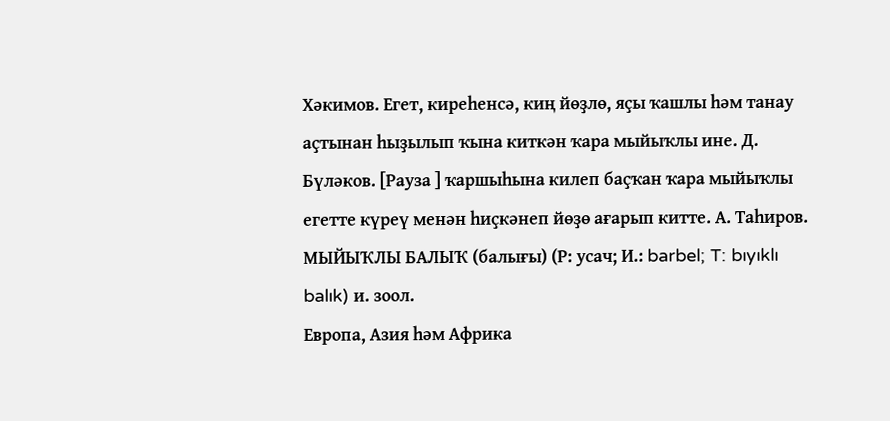Хәкимов. Егет, киреһенсә, киң йөҙлө, яҫы ҡашлы һәм танау аҫтынан һыҙылып ҡына киткән ҡара мыйыҡлы ине. Д. Бүләков. [Рауза ] ҡаршыһына килеп баҫҡан ҡара мыйыҡлы егетте күреү менән һиҫкәнеп йөҙө ағарып китте. А. Таһиров.
МЫЙЫҠЛЫ БАЛЫҠ (балығы) (Р: усач; И.: barbel; T: bıyıklı balık) и. зоол.
Европа, Азия һәм Африка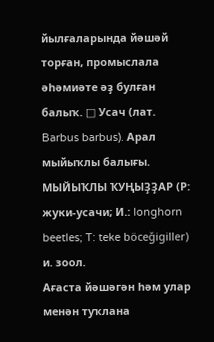йылғаларында йәшәй торған, промыслала әһәмиәте әҙ булған балыҡ. □ Усач (лат. Barbus barbus). Арал мыйыҡлы балығы.
МЫЙЫҠЛЫ ҠУҢЫҘҘАР (Р: жуки-усачи; И.: longhorn beetles; T: teke böceğigiller) и. зоол.
Ағаста йәшәгән һәм улар менән туҡлана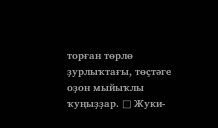торған төрлө ҙурлыҡтағы, төҫтәге оҙон мыйыҡлы ҡуңыҙҙар. □ Жуки-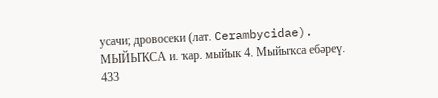усачи; дровосеки (лат. Cerambycidae).
МЫЙЫҠСА и. ҡар. мыйык 4. Мыйыҡса ебәреү.
433